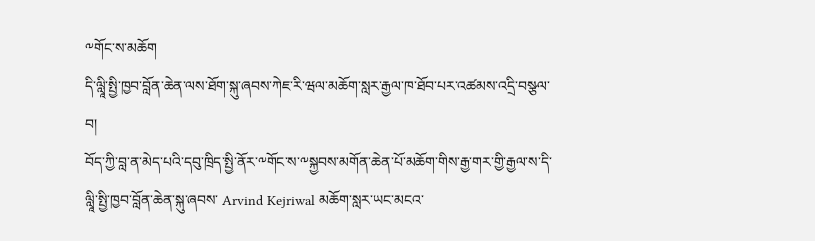༸གོང་ས་མཆོག
དི་ལླཱི་སྤྱི་ཁྱབ་བློན་ཆེན་ལས་ཐོག་སྐུ་ཞབས་ཀེཇ་རི་ཝལ་མཆོག་སླར་རྒྱལ་ཁ་ཐོབ་པར་འཚམས་འདྲི་བསྩལ་བ།
བོད་ཀྱི་བླ་ན་མེད་པའི་དབུ་ཁྲིད་སྤྱི་ནོར་༸གོང་ས་༸སྐྱབས་མགོན་ཆེན་པོ་མཆོག་གིས་རྒྱ་གར་གྱི་རྒྱལ་ས་དི་ལླཱི་སྤྱི་ཁྱབ་བློན་ཆེན་སྐུ་ཞབས་ Arvind Kejriwal མཆོག་སླར་ཡང་མངའ་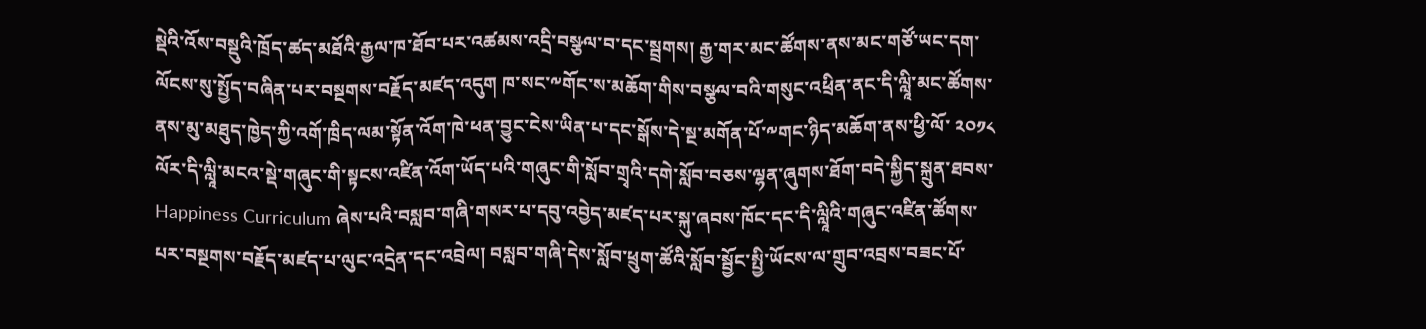སྡེའི་འོས་བསྡུའི་ཁྲོད་ཚད་མཐོའི་རྒྱལ་ཁ་ཐོབ་པར་འཚམས་འདྲི་བསྩལ་བ་དང་སྦྲགས། རྒྱ་གར་མང་ཚོགས་ནས་མང་གཙོ་ཡང་དག་ལོངས་སུ་སྤྱོད་བཞིན་པར་བསྔགས་བརྗོད་མཛད་འདུག ཁ་སང་༸གོང་ས་མཆོག་གིས་བསྩལ་བའི་གསུང་འཕྲིན་ནང་དི་ལླཱི་མང་ཚོགས་ནས་མུ་མཐུད་ཁྱེད་ཀྱི་འགོ་ཁྲིད་ལམ་སྟོན་འོག་ཁེ་ཕན་བྱུང་ངེས་ཡིན་པ་དང་སྒོས་དེ་སྔ་མགོན་པོ་༸གང་ཉིད་མཆོག་ནས་ཕྱི་ལོ་ ༢༠༡༨ ལོར་དི་ལླཱི་མངའ་སྡེ་གཞུང་གི་སྟངས་འཛིན་འོག་ཡོད་པའི་གཞུང་གི་སློབ་གྲྭའི་དགེ་སློབ་བཅས་ལྷན་ཞུགས་ཐོག་བདེ་སྐྱིད་སྐྲུན་ཐབས་ Happiness Curriculum ཞེས་པའི་བསླབ་གཞི་གསར་པ་དབུ་འབྱེད་མཛད་པར་སྐུ་ཞབས་ཁོང་དང་དི་ལླཱིའི་གཞུང་འཛིན་ཚོགས་པར་བསྔགས་བརྗོད་མཛད་པ་ལུང་འདྲེན་དང་འབྲེལ། བསླབ་གཞི་དེས་སློབ་ཕྲུག་ཚོའི་སློབ་སྦྱོང་སྤྱི་ཡོངས་ལ་གྲུབ་འབྲས་བཟང་པོ་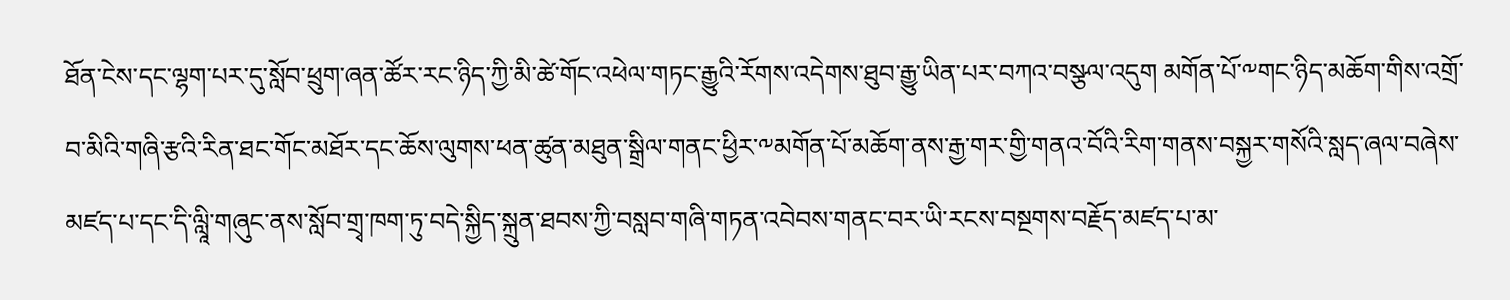ཐོན་ངེས་དང་ལྷག་པར་དུ་སློབ་ཕྲུག་ཞན་ཚོར་རང་ཉིད་ཀྱི་མི་ཚེ་གོང་འཕེལ་གཏང་རྒྱུའི་རོགས་འདེགས་ཐུབ་རྒྱུ་ཡིན་པར་བཀའ་བསྩལ་འདུག མགོན་པོ་༸གང་ཉིད་མཆོག་གིས་འགྲོ་བ་མིའི་གཞི་རྩའི་རིན་ཐང་གོང་མཐོར་དང་ཆོས་ལུགས་ཕན་ཚུན་མཐུན་སྒྲིལ་གནང་ཕྱིར་༸མགོན་པོ་མཆོག་ནས་རྒྱ་གར་གྱི་གནའ་བོའི་རིག་གནས་བསྐྱར་གསོའི་སླད་ཞལ་བཞེས་མཛད་པ་དང་དི་ལླཱི་གཞུང་ནས་སློབ་གྲྭ་ཁག་ཏུ་བདེ་སྐྱིད་སྐྲུན་ཐབས་ཀྱི་བསླབ་གཞི་གཏན་འབེབས་གནང་བར་ཡི་རངས་བསྔགས་བརྗོད་མཛད་པ་མ་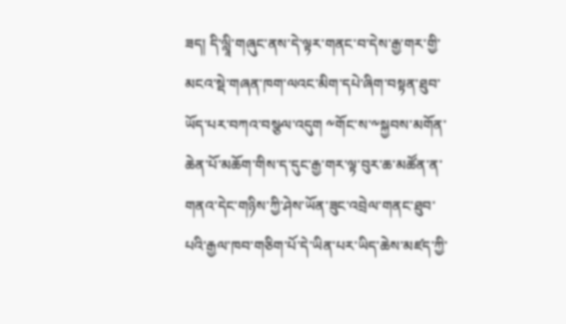ཟད། དི་ལླཱི་གཞུང་ནས་དེ་ལྟར་གནང་བ་དེས་རྒྱ་གར་གྱི་མངའ་སྡེ་གཞན་ཁག་ལའང་མིག་དཔེ་ཞིག་བསྟན་ཐུབ་ཡོད་པར་བཀའ་བསྩལ་འདུག ༸གོང་ས་༸སྐྱབས་མགོན་ཆེན་པོ་མཆོག་གིས་ད་དུང་རྒྱ་གར་ལྟ་བུར་ཆ་མཚོན་ན་གནའ་དེང་གཉིས་ཀྱི་ཤེས་ཡོན་ཟུང་འབྲེལ་གནང་ཐུབ་པའི་རྒྱལ་ཁབ་གཅིག་པོ་དེ་ཡིན་པར་ཡིད་ཆེས་མཛད་ཀྱི་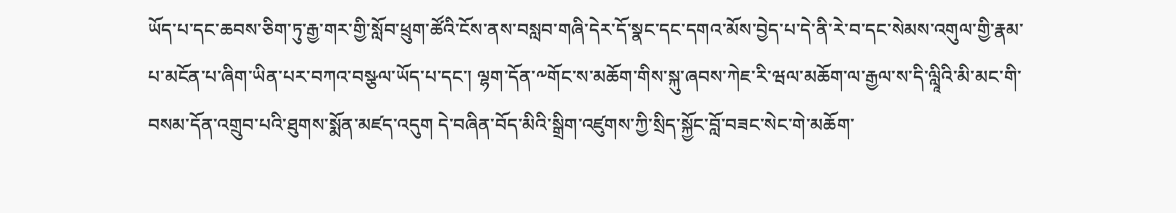ཡོད་པ་དང་ཆབས་ཅིག་ཏུ་རྒྱ་གར་གྱི་སློབ་ཕྲུག་ཚོའི་ངོས་ནས་བསླབ་གཞི་དེར་དོ་སྣང་དང་དགའ་མོས་བྱེད་པ་དེ་ནི་རེ་བ་དང་སེམས་འགུལ་གྱི་རྣམ་པ་མངོན་པ་ཞིག་ཡིན་པར་བཀའ་བསྩལ་ཡོད་པ་དང་། ལྷག་དོན་༸གོང་ས་མཆོག་གིས་སྐུ་ཞབས་ཀེཇ་རི་ཝལ་མཆོག་ལ་རྒྱལ་ས་དི་ལླཱིའི་མི་མང་གི་བསམ་དོན་འགྲུབ་པའི་ཐུགས་སྨོན་མཛད་འདུག དེ་བཞིན་བོད་མིའི་སྒྲིག་འཛུགས་ཀྱི་སྲིད་སྐྱོང་བློ་བཟང་སེང་གེ་མཆོག་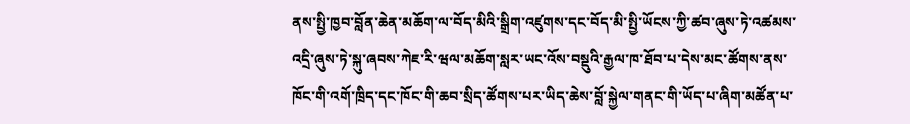ནས་སྤྱི་ཁྱབ་བློན་ཆེན་མཆོག་ལ་བོད་མིའི་སྒྲིག་འཛུགས་དང་བོད་མི་སྤྱི་ཡོངས་ཀྱི་ཚབ་ཞུས་ཏེ་འཚམས་འདྲི་ཞུས་ཏེ་སྐུ་ཞབས་ཀེཇ་རི་ཝལ་མཆོག་སླར་ཡང་འོས་བསྡུའི་རྒྱལ་ཁ་ཐོབ་པ་དེས་མང་ཚོགས་ནས་ཁོང་གི་འགོ་ཁྲིད་དང་ཁོང་གི་ཆབ་སྲིད་ཚོགས་པར་ཡིད་ཆེས་བློ་སྐྱེལ་གནང་གི་ཡོད་པ་ཞིག་མཚོན་པ་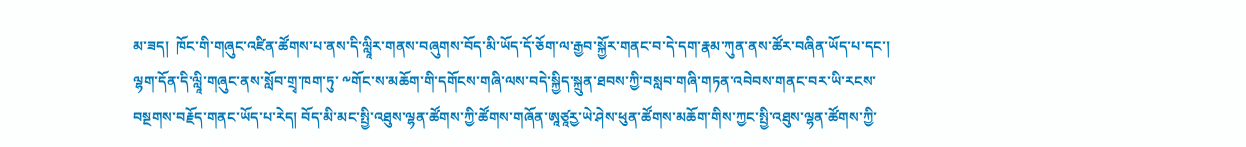མ་ཟད།  ཁོང་གི་གཞུང་འཛིན་ཚོགས་པ་ནས་དི་ལླཱིར་གནས་བཞུགས་བོད་མི་ཡོད་དོ་ཅོག་ལ་རྒྱབ་སྐྱོར་གནང་བ་དེ་དག་རྣམ་ཀུན་ནས་ཚོར་བཞིན་ཡོད་པ་དང་། ལྷག་དོན་དི་ལླཱི་གཞུང་ནས་སློབ་གྲྭ་ཁག་ཏུ་ ༸གོང་ས་མཆོག་གི་དགོངས་གཞི་ལས་བདེ་སྐྱིད་སྐྲུན་ཐབས་ཀྱི་བསླབ་གཞི་གཏན་འབེབས་གནང་བར་ཡི་རངས་བསྔགས་བརྗོད་གནང་ཡོད་པ་རེད། བོད་མི་མང་སྤྱི་འཐུས་ལྷན་ཚོགས་ཀྱི་ཚོགས་གཞོན་ཨཱཙཱརྱ་ཡེ་ཤེས་ཕུན་ཚོགས་མཆོག་གིས་ཀྱང་སྤྱི་འཐུས་ལྷན་ཚོགས་ཀྱི་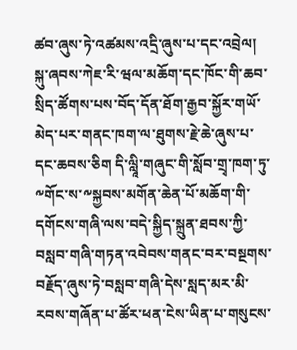ཚབ་ཞུས་ཏེ་འཚམས་འདྲི་ཞུས་པ་དང་འབྲེལ། སྐུ་ཞབས་ཀེཇ་རི་ཝལ་མཆོག་དང་ཁོང་གི་ཆབ་སྲིད་ཚོགས་པས་བོད་དོན་ཐོག་རྒྱབ་སྐྱོར་གཡོ་མེད་པར་གནང་ཁག་ལ་ཐུགས་རྗེ་ཆེ་ཞུས་པ་དང་ཆབས་ཅིག དི་ལླཱི་གཞུང་གི་སློབ་གྲྭ་ཁག་ཏུ་༸གོང་ས་༸སྐྱབས་མགོན་ཆེན་པོ་མཆོག་གི་དགོངས་གཞི་ལས་བདེ་སྐྱིད་སྐྲུན་ཐབས་ཀྱི་བསླབ་གཞི་གཏན་འབེབས་གནང་བར་བསྔགས་བརྗོད་ཞུས་ཏེ་བསླབ་གཞི་དེས་སླད་མར་མི་རབས་གཞོན་པ་ཚོར་ཕན་ངེས་ཡིན་པ་གསུངས་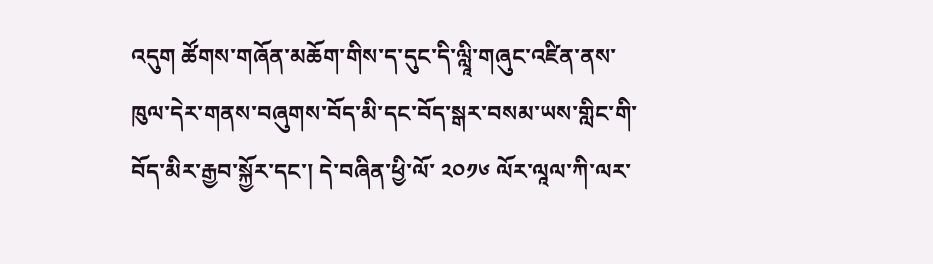འདུག ཚོགས་གཞོན་མཆོག་གིས་ད་དུང་དི་ལླཱི་གཞུང་འཛིན་ནས་ཁུལ་དེར་གནས་བཞུགས་བོད་མི་དང་བོད་སྒར་བསམ་ཡས་གླིང་གི་བོད་མིར་རྒྱབ་སྐྱོར་དང་། དེ་བཞིན་ཕྱི་ལོ་ ༢༠༡༦ ལོར་ལཱལ་ཀི་ལར་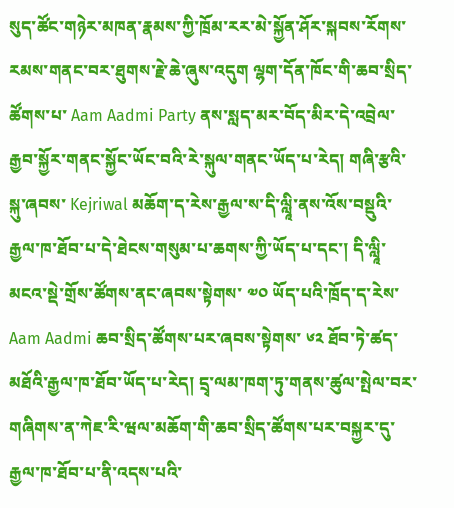སུད་ཚོང་གཉེར་མཁན་རྣམས་ཀྱི་ཁྲོམ་རར་མེ་སྐྱོན་ཤོར་སྐབས་རོགས་རམས་གནང་བར་ཐུགས་རྗེ་ཆེ་ཞུས་འདུག ལྷག་དོན་ཁོང་གི་ཆབ་སྲིད་ཚོགས་པ་ Aam Aadmi Party ནས་སླད་མར་བོད་མིར་དེ་འབྲེལ་རྒྱབ་སྐྱོར་གནང་སྐྱོང་ཡོང་བའི་རེ་སྐུལ་གནང་ཡོད་པ་རེད། གཞི་རྩའི་སྐུ་ཞབས་ Kejriwal མཆོག་ད་རེས་རྒྱལ་ས་དི་ལླཱི་ནས་འོས་བསྡུའི་རྒྱལ་ཁ་ཐོབ་པ་དེ་ཐེངས་གསུམ་པ་ཆགས་ཀྱི་ཡོད་པ་དང་། དི་ལླཱི་མངའ་སྡེ་གྲོས་ཚོགས་ནང་ཞབས་སྟེགས་ ༧༠ ཡོད་པའི་ཁྲོད་ད་རེས་ Aam Aadmi ཆབ་སྲིད་ཚོགས་པར་ཞབས་སྟེགས་ ༦༢ ཐོབ་ཏེ་ཚད་མཐོའི་རྒྱལ་ཁ་ཐོབ་ཡོད་པ་རེད། དྲྭ་ལམ་ཁག་ཏུ་གནས་ཚུལ་སྤེལ་བར་གཞིགས་ན་ཀེཇ་རི་ཝལ་མཆོག་གི་ཆབ་སྲིད་ཚོགས་པར་བསྐྱར་དུ་རྒྱལ་ཁ་ཐོབ་པ་ནི་འདས་པའི་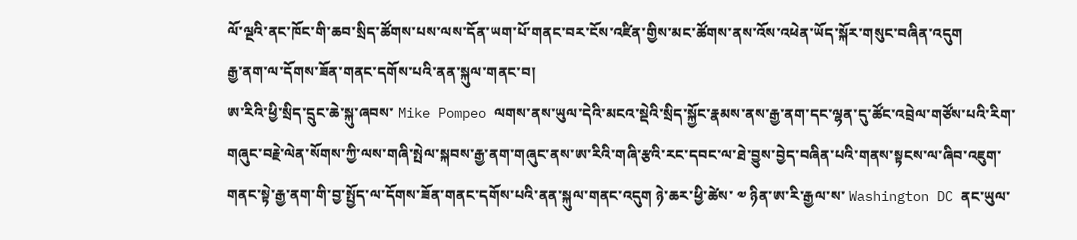ལོ་ལྔའི་ནང་ཁོང་གི་ཆབ་སྲིད་ཚོགས་པས་ལས་དོན་ཡག་པོ་གནང་བར་ངོས་འཛིན་གྱིས་མང་ཚོགས་ནས་འོས་འཕེན་ཡོད་སྐོར་གསུང་བཞིན་འདུག
རྒྱ་ནག་ལ་དོགས་ཟོན་གནང་དགོས་པའི་ནན་སྐུལ་གནང་བ།
ཨ་རིའི་ཕྱི་སྲིད་དྲུང་ཆེ་སྐུ་ཞབས་ Mike Pompeo ལགས་ནས་ཡུལ་དེའི་མངའ་སྡེའི་སྲིད་སྐྱོང་རྣམས་ནས་རྒྱ་ནག་དང་ལྷན་དུ་ཚོང་འབྲེལ་གཙོས་པའི་རིག་གཞུང་བརྗེ་ལེན་སོགས་ཀྱི་ལས་གཞི་སྤེལ་སྐབས་རྒྱ་ནག་གཞུང་ནས་ཨ་རིའི་གཞི་རྩའི་རང་དབང་ལ་ཐེ་བྱུས་བྱེད་བཞིན་པའི་གནས་སྟངས་ལ་ཞིབ་འཇུག་གནང་སྟེ་རྒྱ་ནག་གི་བྱ་སྤྱོད་ལ་དོགས་ཟོན་གནང་དགོས་པའི་ནན་སྐུལ་གནང་འདུག ཉེ་ཆར་ཕྱི་ཚེས་ ༧ ཉིན་ཨ་རི་རྒྱལ་ས་ Washington DC ནང་ཡུལ་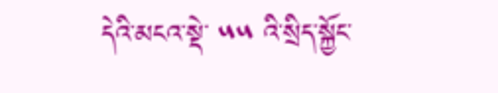དེའི་མངའ་སྡེ་ ༥༥ འི་སྲིད་སྐྱོང་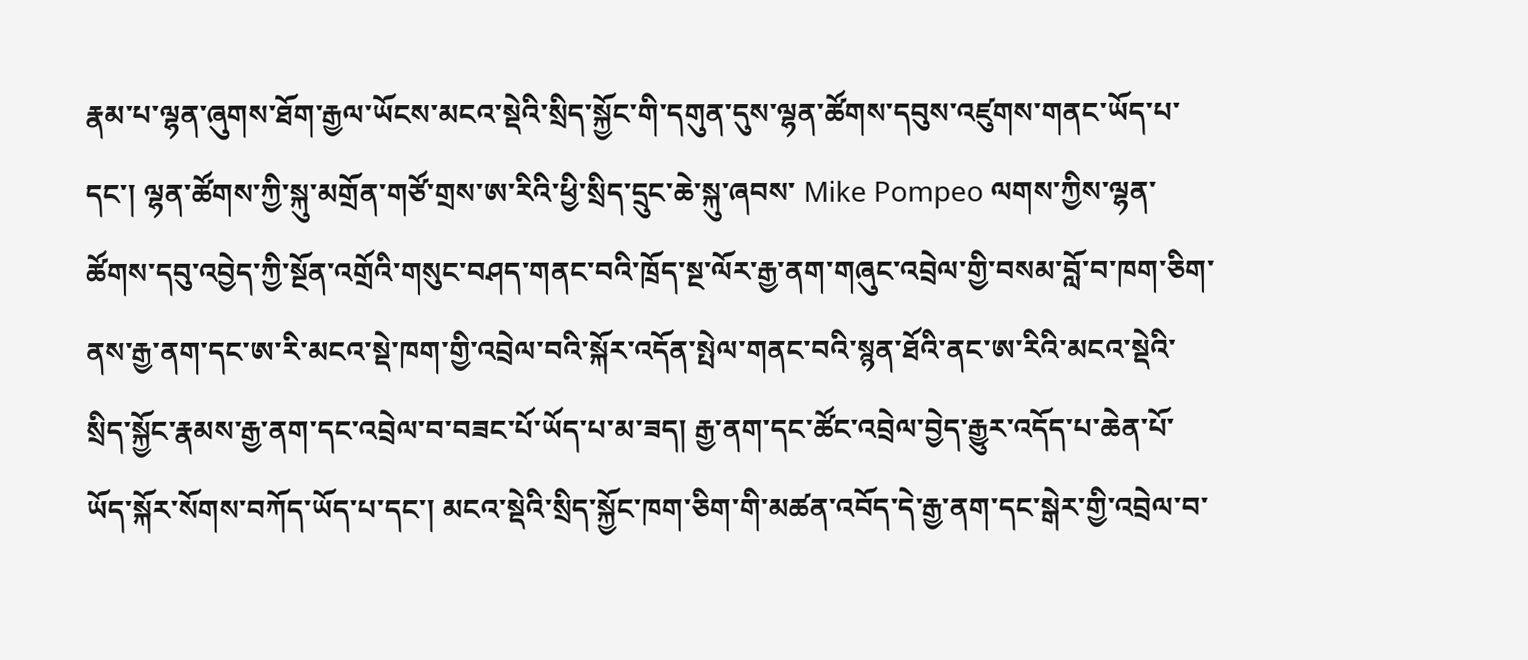རྣམ་པ་ལྷན་ཞུགས་ཐོག་རྒྱལ་ཡོངས་མངའ་སྡེའི་སྲིད་སྐྱོང་གི་དགུན་དུས་ལྷན་ཚོགས་དབུས་འཛུགས་གནང་ཡོད་པ་དང་། ལྷན་ཚོགས་ཀྱི་སྐུ་མགྲོན་གཙོ་གྲས་ཨ་རིའི་ཕྱི་སྲིད་དྲུང་ཆེ་སྐུ་ཞབས་ Mike Pompeo ལགས་ཀྱིས་ལྷན་ཚོགས་དབུ་འབྱེད་ཀྱི་སྔོན་འགྲོའི་གསུང་བཤད་གནང་བའི་ཁྲོད་སྔ་ལོར་རྒྱ་ནག་གཞུང་འབྲེལ་གྱི་བསམ་བློ་བ་ཁག་ཅིག་ནས་རྒྱ་ནག་དང་ཨ་རི་མངའ་སྡེ་ཁག་གྱི་འབྲེལ་བའི་སྐོར་འདོན་སྤེལ་གནང་བའི་སྙན་ཐོའི་ནང་ཨ་རིའི་མངའ་སྡེའི་སྲིད་སྐྱོང་རྣམས་རྒྱ་ནག་དང་འབྲེལ་བ་བཟང་པོ་ཡོད་པ་མ་ཟད། རྒྱ་ནག་དང་ཚོང་འབྲེལ་བྱེད་རྒྱུར་འདོད་པ་ཆེན་པོ་ཡོད་སྐོར་སོགས་བཀོད་ཡོད་པ་དང་། མངའ་སྡེའི་སྲིད་སྐྱོང་ཁག་ཅིག་གི་མཚན་འབོད་དེ་རྒྱ་ནག་དང་སྒེར་གྱི་འབྲེལ་བ་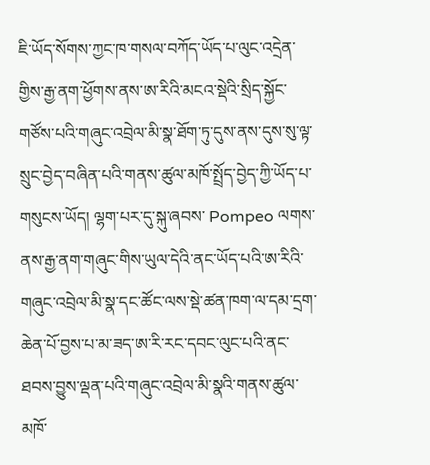ཇི་ཡོད་སོགས་ཀྱང་ཁ་གསལ་བཀོད་ཡོད་པ་ལུང་འདྲེན་གྱིས་རྒྱ་ནག་ཕྱོགས་ནས་ཨ་རིའི་མངའ་སྡེའི་སྲིད་སྐྱོང་གཙོས་པའི་གཞུང་འབྲེལ་མི་སྣ་ཐོག་ཏུ་དུས་ནས་དུས་སུ་ལྟ་སྲུང་བྱེད་བཞིན་པའི་གནས་ཚུལ་མཁོ་སྤྲོད་བྱེད་ཀྱི་ཡོད་པ་གསུངས་ཡོད། ལྷག་པར་དུ་སྐུ་ཞབས་ Pompeo ལགས་ནས་རྒྱ་ནག་གཞུང་གིས་ཡུལ་དེའི་ནང་ཡོད་པའི་ཨ་རིའི་གཞུང་འབྲེལ་མི་སྣ་དང་ཚོང་ལས་སྡེ་ཚན་ཁག་ལ་དམ་དྲག་ཆེན་པོ་བྱས་པ་མ་ཟད་ཨ་རི་རང་དབང་ལུང་པའི་ནང་ཐབས་བྱུས་ལྡན་པའི་གཞུང་འབྲེལ་མི་སྣའི་གནས་ཚུལ་མཁོ་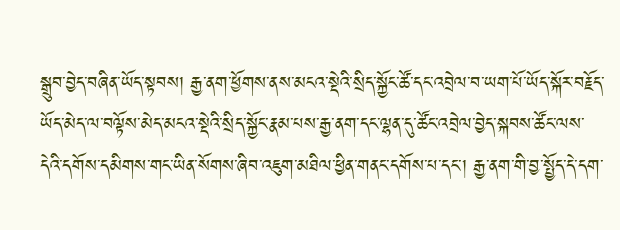སྒྲུབ་བྱེད་བཞིན་ཡོད་སྟབས། རྒྱ་ནག་ཕྱོགས་ནས་མངའ་སྡེའི་སྲིད་སྐྱོང་ཚོ་དང་འབྲེལ་བ་ཡག་པོ་ཡོད་སྐོར་བརྗོད་ཡོད་མེད་ལ་བལྟོས་མེད་མངའ་སྡེའི་སྲིད་སྐྱོང་རྣམ་པས་རྒྱ་ནག་དང་ལྷན་དུ་ཚོང་འབྲེལ་བྱེད་སྐབས་ཚོང་ལས་དེའི་དགོས་དམིགས་གང་ཡིན་སོགས་ཞིབ་འཇུག་མཐིལ་ཕྱིན་གནང་དགོས་པ་དང་། རྒྱ་ནག་གི་བྱ་སྤྱོད་དེ་དག་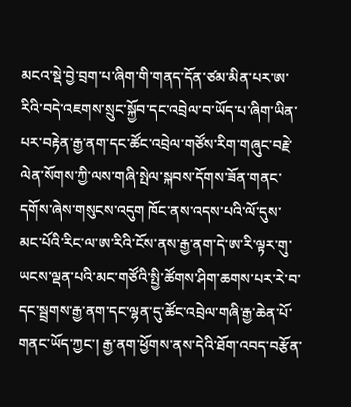མངའ་སྡེ་བྱེ་བྲག་པ་ཞིག་གི་གནད་དོན་ཙམ་མིན་པར་ཨ་རིའི་བདེ་འཇགས་སྲུང་སྐྱོབ་དང་འབྲེལ་བ་ཡོད་པ་ཞིག་ཡིན་པར་བརྟེན་རྒྱ་ནག་དང་ཚོང་འབྲེལ་གཙོས་རིག་གཞུང་བརྗེ་ལེན་སོགས་ཀྱི་ལས་གཞི་སྤེལ་སྐབས་དོགས་ཟོན་གནང་དགོས་ཞེས་གསུངས་འདུག ཁོང་ནས་འདས་པའི་ལོ་དུས་མང་པོའི་རིང་ལ་ཨ་རིའི་ངོས་ནས་རྒྱ་ནག་དེ་ཨ་རི་ལྟར་གུ་ཡངས་ལྡན་པའི་མང་གཙོའི་སྤྱི་ཚོགས་ཤིག་ཆགས་པར་རེ་བ་དང་སྦྲགས་རྒྱ་ནག་དང་ལྷན་དུ་ཚོང་འབྲེལ་གཞི་རྒྱ་ཆེན་པོ་གནང་ཡོད་ཀྱང་། རྒྱ་ནག་ཕྱོགས་ནས་དེའི་ཐོག་འབད་བརྩོན་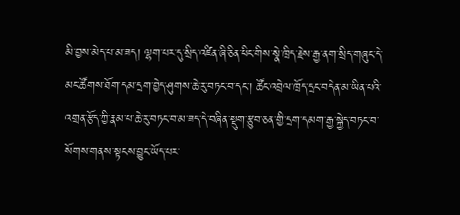མི་བྱས་མེད་པ་མ་ཟད། ལྷག་པར་དུ་སྲིད་འཛིན་ཞི་ཅིན་ཕིང་གིས་སྣེ་ཁྲིད་རྗེས་རྒྱ་ནག་སྲིད་གཞུང་དེ་མང་ཚོགས་ཐོག་དམ་དྲག་བྱེད་ཤུགས་ཆེ་རུ་བཏང་བ་དང་། ཚོང་འབྲེལ་ཁྲོད་དྲང་བདེན་མ་ཡིན་པའི་འགྲན་རྩོད་ཀྱི་རྣམ་པ་ཆེ་རུ་བཏང་བ་མ་ཟད་དེ་བཞིན་སྡུག་རྩུབ་ཅན་གྱི་དྲག་དམག་རྒྱ་སྐྱེད་བཏང་བ་སོགས་གནས་སྟངས་བྱུང་ཡོད་པར་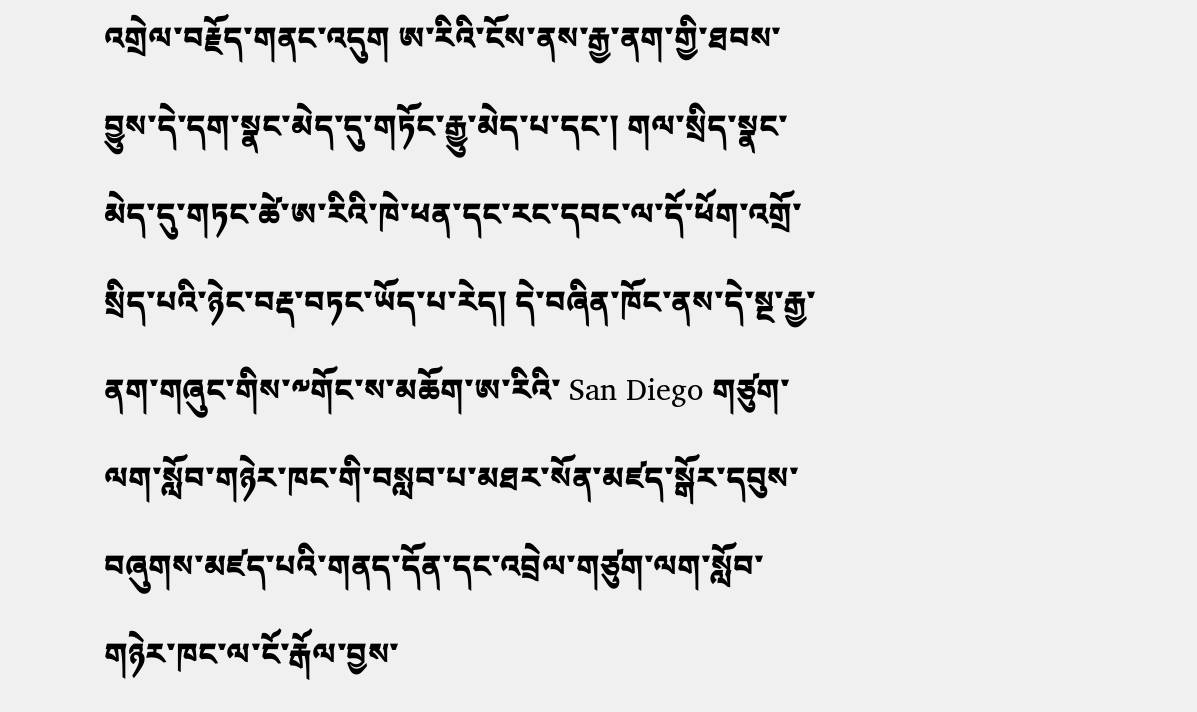འགྲེལ་བརྗོད་གནང་འདུག ཨ་རིའི་ངོས་ནས་རྒྱ་ནག་གྱི་ཐབས་བྱུས་དེ་དག་སྣང་མེད་དུ་གཏོང་རྒྱུ་མེད་པ་དང་། གལ་སྲིད་སྣང་མེད་དུ་གཏང་ཚེ་ཨ་རིའི་ཁེ་ཕན་དང་རང་དབང་ལ་དོ་ཕོག་འགྲོ་སྲིད་པའི་ཉེང་བརྡ་བཏང་ཡོད་པ་རེད། དེ་བཞིན་ཁོང་ནས་དེ་སྔ་རྒྱ་ནག་གཞུང་གིས་༸གོང་ས་མཆོག་ཨ་རིའི་ San Diego གཙུག་ལག་སློབ་གཉེར་ཁང་གི་བསླབ་པ་མཐར་སོན་མཛད་སྒོར་དབུས་བཞུགས་མཛད་པའི་གནད་དོན་དང་འབྲེལ་གཙུག་ལག་སློབ་གཉེར་ཁང་ལ་ངོ་རྒོལ་བྱས་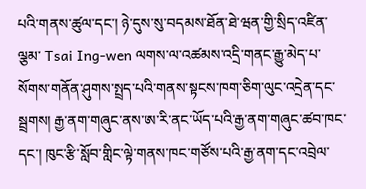པའི་གནས་ཚུལ་དང་། ཉེ་དུས་སུ་བདམས་ཐོན་ཐེ་ཝན་གྱི་སྲིད་འཛིན་ལྕམ་ Tsai Ing-wen ལགས་ལ་འཚམས་འདྲི་གནང་རྒྱུ་མེད་པ་སོགས་གནོན་ཤུགས་སྤྲད་པའི་གནས་སྟངས་ཁག་ཅིག་ལུང་འདྲེན་དང་སྦྲགས། རྒྱ་ནག་གཞུང་ནས་ཨ་རི་ནང་ཡོད་པའི་རྒྱ་ནག་གཞུང་ཚབ་ཁང་དང་། ཁུང་རྩི་སློབ་གླིང་ལྟེ་གནས་ཁང་གཙོས་པའི་རྒྱ་ནག་དང་འབྲེལ་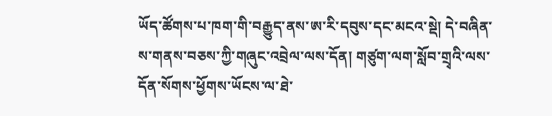ཡོད་ཚོགས་པ་ཁག་གི་བརྒྱུད་ནས་ཨ་རི་དབུས་དང་མངའ་སྡེ། དེ་བཞིན་ས་གནས་བཅས་ཀྱི་གཞུང་འབྲེལ་ལས་དོན། གཙུག་ལག་སློབ་གྲྭའི་ལས་དོན་སོགས་ཕྱོགས་ཡོངས་ལ་ཐེ་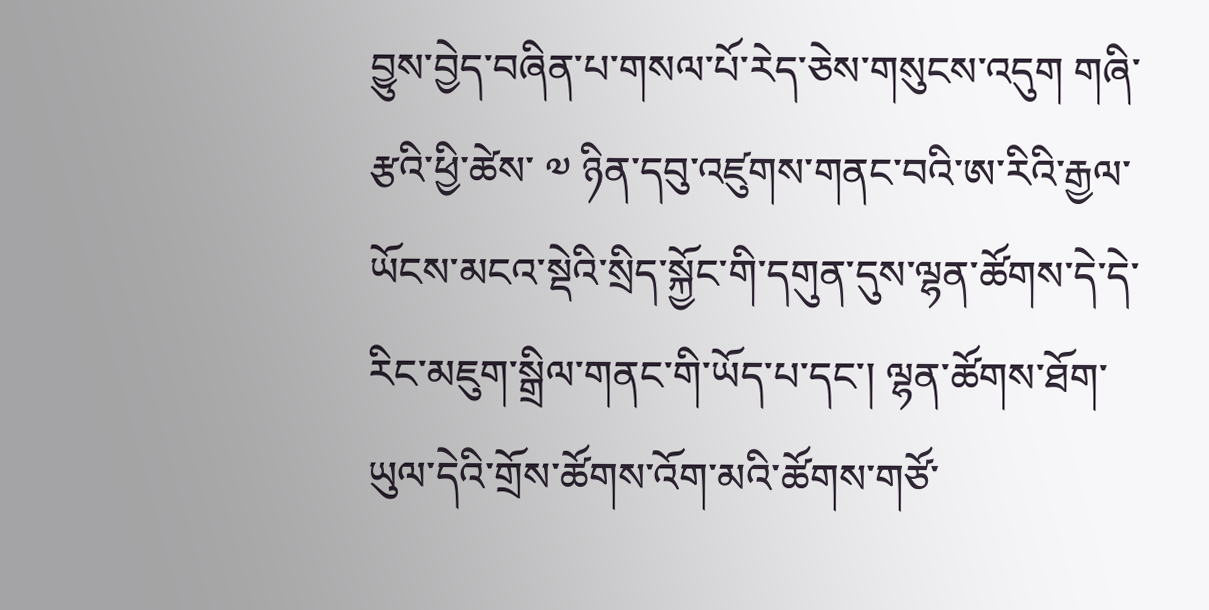བྱུས་བྱེད་བཞིན་པ་གསལ་པོ་རེད་ཅེས་གསུངས་འདུག གཞི་རྩའི་ཕྱི་ཚེས་ ༧ ཉིན་དབུ་འཛུགས་གནང་བའི་ཨ་རིའི་རྒྱལ་ཡོངས་མངའ་སྡེའི་སྲིད་སྐྱོང་གི་དགུན་དུས་ལྷན་ཚོགས་དེ་དེ་རིང་མཇུག་སྒྲིལ་གནང་གི་ཡོད་པ་དང་། ལྷན་ཚོགས་ཐོག་ཡུལ་དེའི་གྲོས་ཚོགས་འོག་མའི་ཚོགས་གཙོ་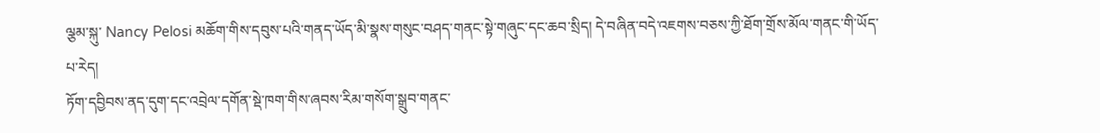ལྕམ་སྐུ་ Nancy Pelosi མཆོག་གིས་དབུས་པའི་གནད་ཡོད་མི་སྣས་གསུང་བཤད་གནང་སྟེ་གཞུང་དང་ཆབ་སྲིད། དེ་བཞིན་བདེ་འཇགས་བཅས་ཀྱི་ཐོག་གྲོས་མོལ་གནང་གི་ཡོད་པ་རེད།
ཏོག་དབྱིབས་ནད་དུག་དང་འབྲེལ་དགོན་སྡེ་ཁག་གིས་ཞབས་རིམ་གསོག་སྒྲུབ་གནང་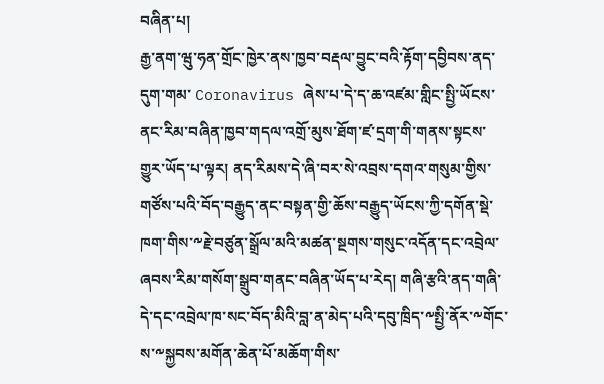བཞིན་པ།
རྒྱ་ནག་ཝུ་ཧན་གྲོང་ཁྱེར་ནས་ཁྱབ་བརྡལ་བྱུང་བའི་རྟོག་དབྱིབས་ནད་དུག་གམ་ Coronavirus ཞེས་པ་དེ་ད་ཆ་འཛམ་གླིང་སྤྱི་ཡོངས་ནང་རིམ་བཞིན་ཁྱབ་གདལ་འགྲོ་མུས་ཐོག་ཛ་དྲག་གི་གནས་སྟངས་གྱུར་ཡོད་པ་ལྟར། ནད་རིམས་དེ་ཞི་བར་སེ་འབྲས་དགའ་གསུམ་གྱིས་གཙོས་པའི་བོད་བརྒྱུད་ནང་བསྟན་གྱི་ཆོས་བརྒྱུད་ཡོངས་ཀྱི་དགོན་སྡེ་ཁག་གིས་༸རྗེ་བཙུན་སྒྲོལ་མའི་མཚན་སྔགས་གསུང་འདོན་དང་འབྲེལ་ཞབས་རིམ་གསོག་སྒྲུབ་གནང་བཞིན་ཡོད་པ་རེད། གཞི་རྩའི་ནད་གཞི་དེ་དང་འབྲེལ་ཁ་སང་བོད་མིའི་བླ་ན་མེད་པའི་དབུ་ཁྲིད་༸སྤྱི་ནོར་༸གོང་ས་༸སྐྱབས་མགོན་ཆེན་པོ་མཆོག་གིས་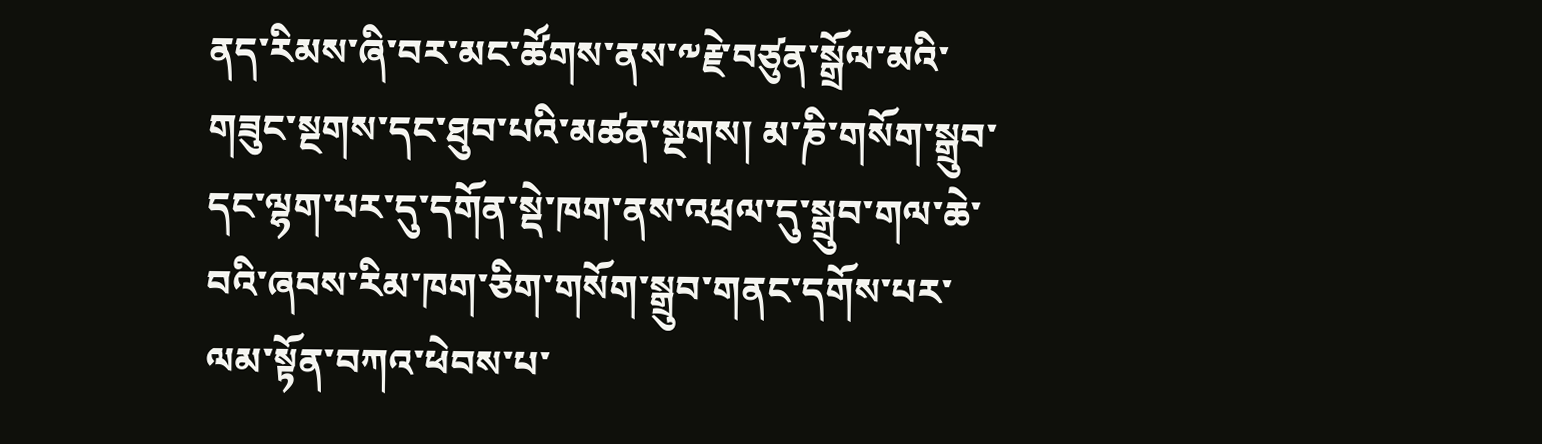ནད་རིམས་ཞི་བར་མང་ཚོགས་ནས་༸རྗེ་བཙུན་སྒྲོལ་མའི་གཟུང་སྔགས་དང་ཐུབ་པའི་མཚན་སྔགས། མ་ཎི་གསོག་སྒྲུབ་དང་ལྷག་པར་དུ་དགོན་སྡེ་ཁག་ནས་འཕྲལ་དུ་སྒྲུབ་གལ་ཆེ་བའི་ཞབས་རིམ་ཁག་ཅིག་གསོག་སྒྲུབ་གནང་དགོས་པར་ལམ་སྟོན་བཀའ་ཕེབས་པ་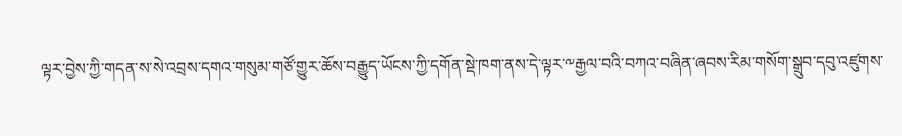ལྟར་བྱེས་ཀྱི་གདན་ས་སེ་འབྲས་དགའ་གསུམ་གཙོ་གྱུར་ཆོས་བརྒྱུད་ཡོངས་ཀྱི་དགོན་སྡེ་ཁག་ནས་དེ་ལྟར་༸རྒྱལ་བའི་བཀའ་བཞིན་ཞབས་རིམ་གསོག་སྒྲུབ་དབུ་འཛུགས་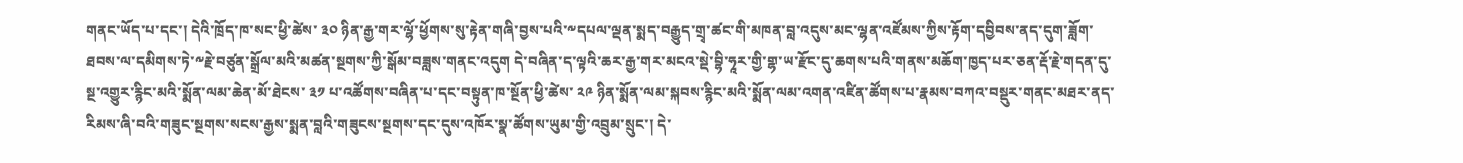གནང་ཡོད་པ་དང་། དེའི་ཁྲོད་ཁ་སང་ཕྱི་ཚེས་ ༣༠ ཉིན་རྒྱ་གར་ལྷོ་ཕྱོགས་སུ་རྟེན་གཞི་བྱས་པའི་༸དཔལ་ལྡན་སྨད་བརྒྱུད་གྲྭ་ཚང་གི་མཁན་བླ་འདུས་མང་ལྷན་འཛོམས་ཀྱིས་རྟོག་དབྱིབས་ནད་དུག་ཟློག་ཐབས་ལ་དམིགས་ཏེ་༸རྗེ་བཙུན་སྒྲོལ་མའི་མཚན་སྔགས་ཀྱི་སྒོམ་བཟླས་གནང་འདུག དེ་བཞིན་ད་ལྟའི་ཆར་རྒྱ་གར་མངའ་སྡེ་བྷི་ཧཱར་གྱི་གྷ་ཡ་རྫོང་དུ་ཆགས་པའི་གནས་མཆོག་ཁྱད་པར་ཅན་རྡོ་རྗེ་གདན་དུ་སྔ་འགྱུར་རྙིང་མའི་སྨོན་ལམ་ཆེན་མོ་ཐེངས་ ༣༡ པ་འཚོགས་བཞིན་པ་དང་བསྟུན་ཁ་སྔོན་ཕྱི་ཚེས་ ༢༩ ཉིན་སྨོན་ལམ་སྐབས་རྙིང་མའི་སྨོན་ལམ་འགན་འཛིན་ཚོགས་པ་རྣམས་བཀའ་བསྡུར་གནང་མཐར་ནད་རིམས་ཞི་བའི་གཟུང་སྔགས་སངས་རྒྱས་སྨན་བླའི་གཟུངས་སྔགས་དང་དུས་འཁོར་སྣ་ཚོགས་ཡུམ་གྱི་འབྲུམ་སྲུང་། དེ་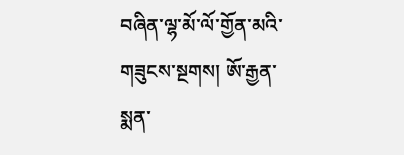བཞིན་ལྷ་མོ་ལོ་གྱོན་མའི་གཟུངས་སྔགས། ཨོ་རྒྱན་སྨན་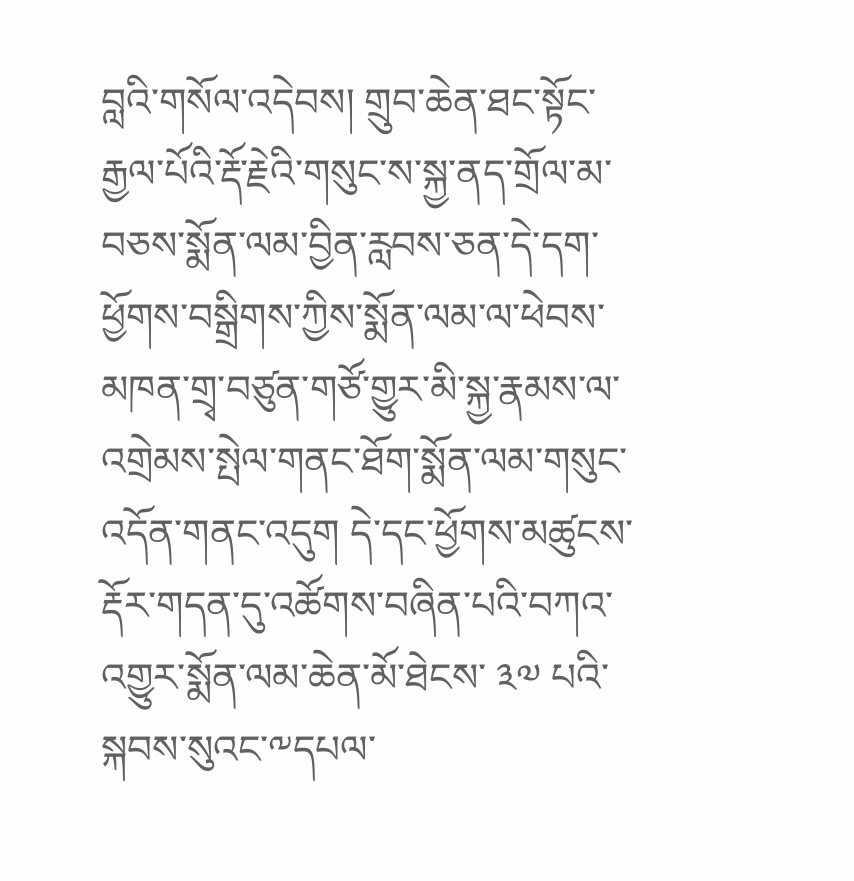བླའི་གསོལ་འདེབས། གྲུབ་ཆེན་ཐང་སྟོང་རྒྱལ་པོའི་རྡོ་རྗེའི་གསུང་ས་སྐྱ་ནད་གྲོལ་མ་བཅས་སྨོན་ལམ་བྱིན་རླབས་ཅན་དེ་དག་ཕྱོགས་བསྒྲིགས་ཀྱིས་སྨོན་ལམ་ལ་ཕེབས་མཁན་གྲྭ་བཙུན་གཙོ་གྱུར་མི་སྐྱ་རྣམས་ལ་འགྲེམས་སྤེལ་གནང་ཐོག་སྨོན་ལམ་གསུང་འདོན་གནང་འདུག དེ་དང་ཕྱོགས་མཚུངས་རྡོར་གདན་དུ་འཚོགས་བཞིན་པའི་བཀའ་འགྱུར་སྨོན་ལམ་ཆེན་མོ་ཐེངས་ ༣༧ པའི་སྐབས་སུའང་༸དཔལ་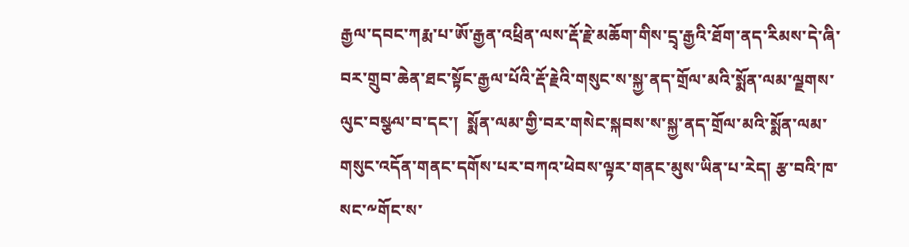རྒྱལ་དབང་ཀརྨ་པ་ཨོ་རྒྱན་འཕྲིན་ལས་རྡོ་རྗེ་མཆོག་གིས་དྲྭ་རྒྱའི་ཐོག་ནད་རིམས་དེ་ཞི་བར་གྲུབ་ཆེན་ཐང་སྟོང་རྒྱལ་པོའི་རྡོ་རྗེའི་གསུང་ས་སྐྱ་ནད་གྲོལ་མའི་སྨོན་ལམ་ལྗགས་ལུང་བསྩལ་བ་དང་།  སྨོན་ལམ་གྱི་བར་གསེང་སྐབས་ས་སྐྱ་ནད་གྲོལ་མའི་སྨོན་ལམ་གསུང་འདོན་གནང་དགོས་པར་བཀའ་ཕེབས་ལྟར་གནང་མུས་ཡིན་པ་རེད། རྩ་བའི་ཁ་སང་༸གོང་ས་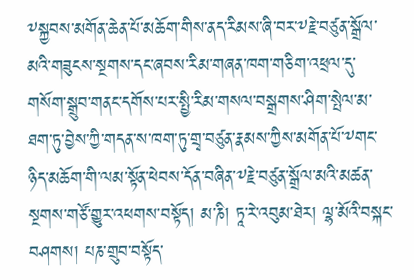༸སྐྱབས་མགོན་ཆེན་པོ་མཆོག་གིས་ནད་རིམས་ཞི་བར་༸རྗེ་བཙུན་སྒྲོལ་མའི་གཟུངས་སྔགས་དང་ཞབས་རིམ་གཞན་ཁག་གཅིག་འཕྲལ་དུ་གསོག་སྒྲུབ་གནང་དགོས་པར་སྤྱི་རིམ་གསལ་བསྒྲགས་ཤིག་སྤེལ་མ་ཐག་ཏུ་བྱེས་ཀྱི་གདན་ས་ཁག་ཏུ་གྲྭ་བཙུན་རྣམས་ཀྱིས་མགོན་པོ་༸གང་ཉིད་མཆོག་གི་ལམ་སྟོན་ཕེབས་དོན་བཞིན་༸རྗེ་བཙུན་སྒྲོལ་མའི་མཚན་སྔགས་གཙོ་གྱུར་འཕགས་བསྟོད། མ་ཎི། ཏཱ་རེ་འབུམ་ཐེར། ལྷ་མོའི་བསྐང་བཤགས། པཎ་གྲུབ་བསྟོད་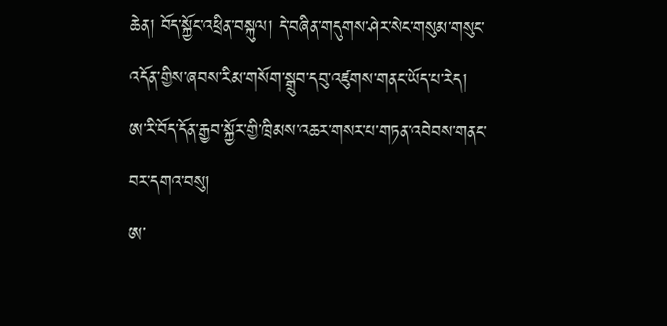ཆེན། བོད་སྐྱོང་འཕྲིན་བསྐུལ། དེ་བཞིན་གདུགས་ཤེར་སེང་གསུམ་གསུང་འདོན་གྱིས་ཞབས་རིམ་གསོག་སྒྲུབ་དབུ་འཛུགས་གནང་ཡོད་པ་རེད།
ཨ་རི་བོད་དོན་རྒྱབ་སྐྱོར་གྱི་ཁྲིམས་འཆར་གསར་པ་གཏན་འབེབས་གནང་བར་དགའ་བསུ།
ཨ་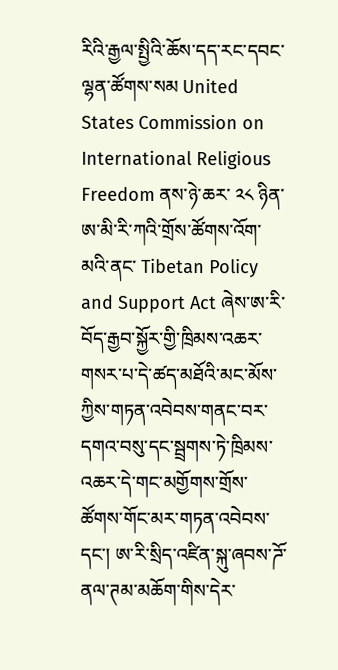རིའི་རྒྱལ་སྤྱིའི་ཆོས་དད་རང་དབང་ལྷན་ཚོགས་སམ United States Commission on International Religious Freedom ནས་ཉེ་ཆར་ ༢༨ ཉིན་ཨ་མི་རི་ཀའི་གྲོས་ཚོགས་འོག་མའི་ནང་ Tibetan Policy and Support Act ཞེས་ཨ་རི་བོད་རྒྱབ་སྐྱོར་གྱི་ཁྲིམས་འཆར་གསར་པ་དེ་ཚད་མཐོའི་མང་མོས་ཀྱིས་གཏན་འབེབས་གནང་བར་དགའ་བསུ་དང་སྦྲགས་ཏེ་ཁྲིམས་འཆར་དེ་གང་མགྱོགས་གྲོས་ཚོགས་གོང་མར་གཏན་འབེབས་དང་། ཨ་རི་སྲིད་འཛིན་སྐུ་ཞབས་ཌོ་ནལ་ཊམ་མཆོག་གིས་དེར་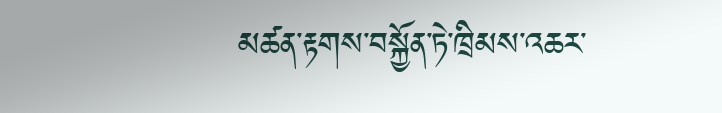མཚན་རྟགས་བསྐྱོན་ཏེ་ཁྲིམས་འཆར་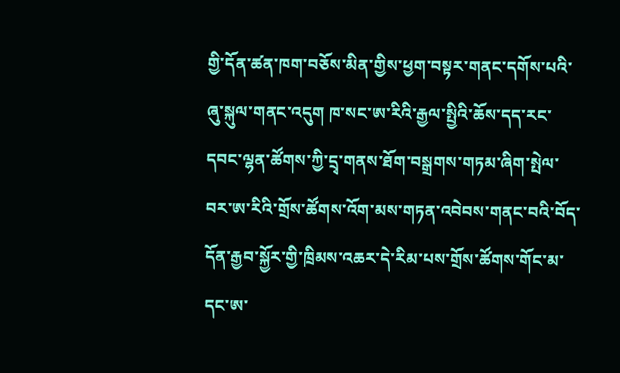གྱི་དོན་ཚན་ཁག་བཅོས་མིན་གྱིས་ཕྱག་བསྟར་གནང་དགོས་པའི་ཞུ་སྐུལ་གནང་འདུག ཁ་སང་ཨ་རིའི་རྒྱལ་སྤྱིའི་ཆོས་དད་རང་དབང་ལྷན་ཚོགས་ཀྱི་དྲྭ་གནས་ཐོག་བསྒྲགས་གཏམ་ཞིག་སྤེལ་བར་ཨ་རིའི་གྲོས་ཚོགས་འོག་མས་གཏན་འབེབས་གནང་བའི་བོད་དོན་རྒྱབ་སྐྱོར་གྱི་ཁྲིམས་འཆར་དེ་རིམ་པས་གྲོས་ཚོགས་གོང་མ་དང་ཨ་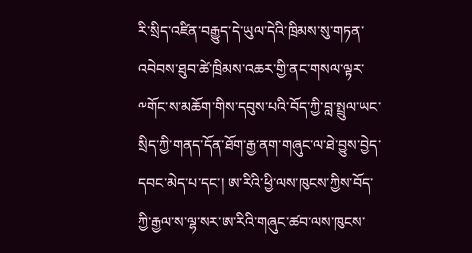རི་སྲིད་འཛིན་བརྒྱུད་དེ་ཡུལ་དེའི་ཁྲིམས་སུ་གཏན་འབེབས་ཐུབ་ཚེ་ཁྲིམས་འཆར་གྱི་ནང་གསལ་ལྟར་༸གོང་ས་མཆོག་གིས་དབུས་པའི་བོད་ཀྱི་བླ་སྤྲུལ་ཡང་སྲིད་ཀྱི་གནད་དོན་ཐོག་རྒྱ་ནག་གཞུང་ལ་ཐེ་བྱུས་བྱེད་དབང་མེད་པ་དང་། ཨ་རིའི་ཕྱི་ལས་ཁུངས་ཀྱིས་བོད་ཀྱི་རྒྱལ་ས་ལྷ་སར་ཨ་རིའི་གཞུང་ཚབ་ལས་ཁུངས་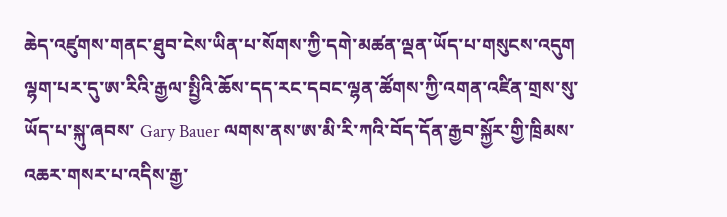ཆེད་འཛུགས་གནང་ཐུབ་ངེས་ཡིན་པ་སོགས་ཀྱི་དགེ་མཚན་ལྡན་ཡོད་པ་གསུངས་འདུག ལྷག་པར་དུ་ཨ་རིའི་རྒྱལ་སྤྱིའི་ཆོས་དད་རང་དབང་ལྷན་ཚོགས་ཀྱི་འགན་འཛིན་གྲས་སུ་ཡོད་པ་སྐུ་ཞབས་ Gary Bauer ལགས་ནས་ཨ་མི་རི་ཀའི་བོད་དོན་རྒྱབ་སྐྱོར་གྱི་ཁྲིམས་འཆར་གསར་པ་འདིས་རྒྱ་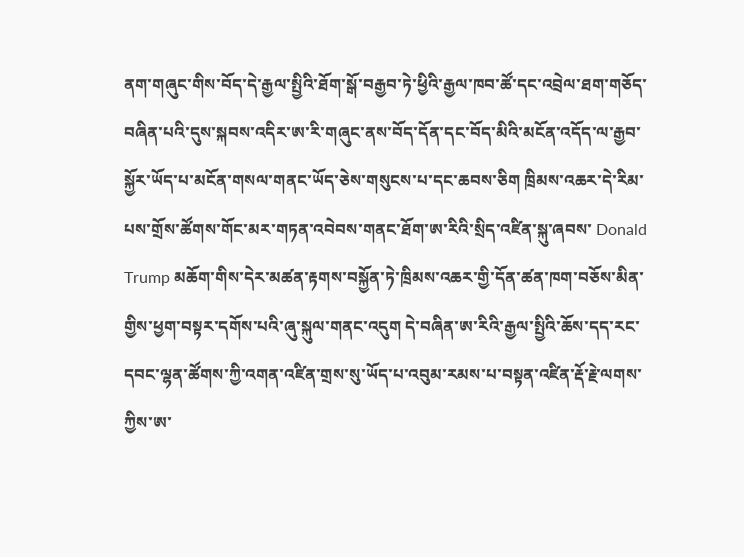ནག་གཞུང་གིས་བོད་དེ་རྒྱལ་སྤྱིའི་ཐོག་སྒོ་བརྒྱབ་ཏེ་ཕྱིའི་རྒྱལ་ཁབ་ཚོ་དང་འབྲེལ་ཐག་གཅོད་བཞིན་པའི་དུས་སྐབས་འདིར་ཨ་རི་གཞུང་ནས་བོད་དོན་དང་བོད་མིའི་མངོན་འདོད་ལ་རྒྱབ་སྐྱོར་ཡོད་པ་མངོན་གསལ་གནང་ཡོད་ཅེས་གསུངས་པ་དང་ཆབས་ཅིག ཁྲིམས་འཆར་དེ་རིམ་པས་གྲོས་ཚོགས་གོང་མར་གཏན་འབེབས་གནང་ཐོག་ཨ་རིའི་སྲིད་འཛིན་སྐུ་ཞབས་ Donald Trump མཆོག་གིས་དེར་མཚན་རྟགས་བསྐྱོན་ཏེ་ཁྲིམས་འཆར་གྱི་དོན་ཚན་ཁག་བཅོས་མིན་གྱིས་ཕྱག་བསྟར་དགོས་པའི་ཞུ་སྐུལ་གནང་འདུག དེ་བཞིན་ཨ་རིའི་རྒྱལ་སྤྱིའི་ཆོས་དད་རང་དབང་ལྷན་ཚོགས་ཀྱི་འགན་འཛིན་གྲས་སུ་ཡོད་པ་འབུམ་རམས་པ་བསྟན་འཛིན་རྡོ་རྗེ་ལགས་ཀྱིས་ཨ་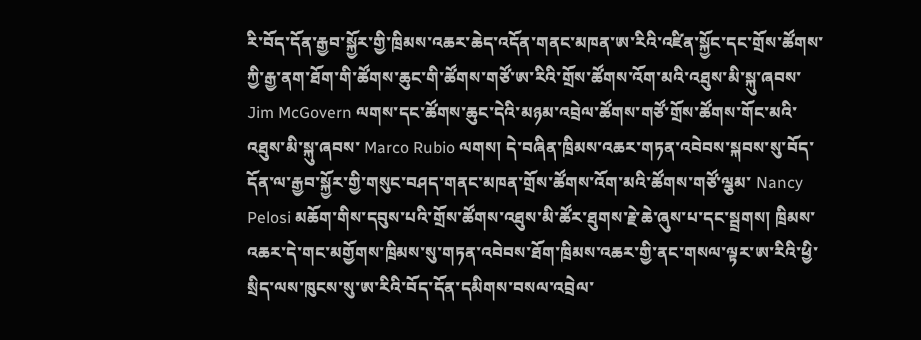རི་བོད་དོན་རྒྱབ་སྐྱོར་གྱི་ཁྲིམས་འཆར་ཆེད་འདོན་གནང་མཁན་ཨ་རིའི་འཛིན་སྐྱོང་དང་གྲོས་ཚོགས་ཀྱི་རྒྱ་ནག་ཐོག་གི་ཚོགས་ཆུང་གི་ཚོགས་གཙོ་ཨ་རིའི་གྲོས་ཚོགས་འོག་མའི་འཐུས་མི་སྐུ་ཞབས་ Jim McGovern ལགས་དང་ཚོགས་ཆུང་དེའི་མཉམ་འབྲེལ་ཚོགས་གཙོ་གྲོས་ཚོགས་གོང་མའི་འཐུས་མི་སྐུ་ཞབས་ Marco Rubio ལགས། དེ་བཞིན་ཁྲིམས་འཆར་གཏན་འབེབས་སྐབས་སུ་བོད་དོན་ལ་རྒྱབ་སྐྱོར་གྱི་གསུང་བཤད་གནང་མཁན་གྲོས་ཚོགས་འོག་མའི་ཚོགས་གཙོ་ལྕམ་ Nancy Pelosi མཆོག་གིས་དབུས་པའི་གྲོས་ཚོགས་འཐུས་མི་ཚོར་ཐུགས་རྗེ་ཆེ་ཞུས་པ་དང་སྦྲགས། ཁྲིམས་འཆར་དེ་གང་མགྱོགས་ཁྲིམས་སུ་གཏན་འབེབས་ཐོག་ཁྲིམས་འཆར་གྱི་ནང་གསལ་ལྟར་ཨ་རིའི་ཕྱི་སྲིད་ལས་ཁུངས་སུ་ཨ་རིའི་བོད་དོན་དམིགས་བསལ་འབྲེལ་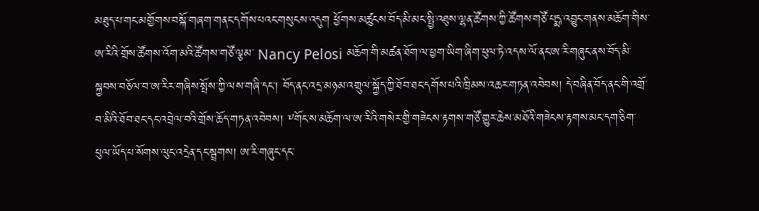མཐུད་པ་གང་མགྱོགས་བསྐོ་གཞག་གནང་དགོས་པའང་གསུངས་འདུག ཕྱོགས་མཚུངས་བོད་མི་མང་སྤྱི་འཐུས་ལྷན་ཚོགས་ཀྱི་ཚོགས་གཙོ་པདྨ་འབྱུང་གནས་མཆོག་གིས་ཨ་རིའི་གྲོས་ཚོགས་འོག་མའི་ཚོགས་གཙོ་ལྕམ་ Nancy Pelosi མཆོག་གི་མཚན་ཐོག་ལ་ཕྱག་ཡིག་ཞིག་ཕུལ་ཏེ་འདས་ལོ་ནང་ཨ་རི་གཞུང་ནས་བོད་མི་སྐྱབས་བཅོལ་བ་ཨ་རིར་གཞིས་སྤོས་ཀྱི་ལས་གཞི་དང་། བོད་ནང་འདྲ་མཉམ་འགྲུལ་སྐྱོད་ཀྱི་ཐོབ་ཐང་དགོས་པའི་ཁྲིམས་འཆར་གཏན་འབེབས། དེ་བཞིན་བོད་ནང་གི་འགྲོ་བ་མིའི་ཐོབ་ཐང་དང་འབྲེལ་བའི་གྲོས་ཆོད་གཏན་འབེབས། ༸གོང་ས་མཆོག་ལ་ཨ་རིའི་གསེར་གྱི་གཟེངས་རྟགས་གཙོ་གྱུར་ཆེས་མཐོའི་གཟེངས་རྟགས་མང་དག་ཅིག་ཕུལ་ཡོད་པ་སོགས་ལུང་འདྲེན་དང་སྦྲགས། ཨ་རི་གཞུང་དང་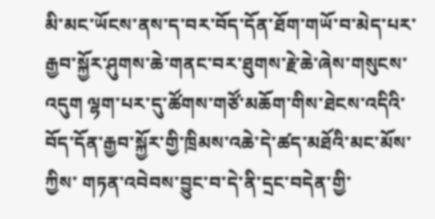མི་མང་ཡོངས་ནས་ད་བར་བོད་དོན་ཐོག་གཡོ་བ་མེད་པར་རྒྱབ་སྐྱོར་ཤུགས་ཆེ་གནང་བར་ཐུགས་རྗེ་ཆེ་ཞེས་གསུངས་འདུག ལྷག་པར་དུ་ཚོགས་གཙོ་མཆོག་གིས་ཐེངས་འདིའི་བོད་དོན་རྒྱབ་སྐྱོར་གྱི་ཁྲིམས་འཆེ་དེ་ཚད་མཐོའི་མང་མོས་ཀྱིས་ གཏན་འབེབས་བྱུང་བ་དེ་ནི་དྲང་བདེན་གྱི་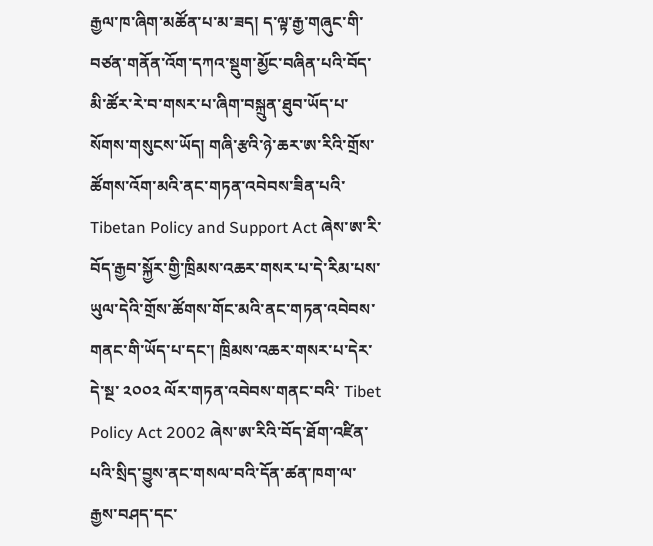རྒྱལ་ཁ་ཞིག་མཚོན་པ་མ་ཟད། ད་ལྟ་རྒྱ་གཞུང་གི་བཙན་གནོན་འོག་དཀའ་སྡུག་མྱོང་བཞིན་པའི་བོད་མི་ཚོར་རེ་བ་གསར་པ་ཞིག་བསྐྲུན་ཐུབ་ཡོད་པ་སོགས་གསུངས་ཡོད། གཞི་རྩའི་ཉེ་ཆར་ཨ་རིའི་གྲོས་ཚོགས་འོག་མའི་ནང་གཏན་འབེབས་ཟིན་པའི་ Tibetan Policy and Support Act ཞེས་ཨ་རི་བོད་རྒྱབ་སྐྱོར་གྱི་ཁྲིམས་འཆར་གསར་པ་དེ་རིམ་པས་ཡུལ་དེའི་གྲོས་ཚོགས་གོང་མའི་ནང་གཏན་འབེབས་གནང་གི་ཡོད་པ་དང་། ཁྲིམས་འཆར་གསར་པ་དེར་དེ་སྔ་ ༢༠༠༢ ལོར་གཏན་འབེབས་གནང་བའི་ Tibet Policy Act 2002 ཞེས་ཨ་རིའི་བོད་ཐོག་འཛིན་པའི་སྲིད་བྱུས་ནང་གསལ་བའི་དོན་ཚན་ཁག་ལ་རྒྱས་བཤད་དང་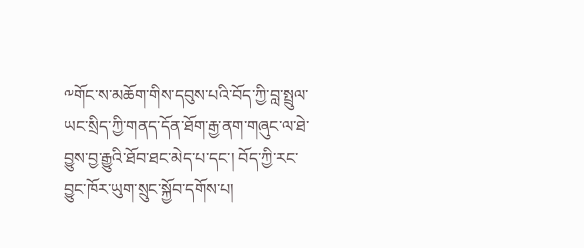༸གོང་ས་མཆོག་གིས་དབུས་པའི་བོད་ཀྱི་བླ་སྤྲུལ་ཡང་སྲིད་ཀྱི་གནད་དོན་ཐོག་རྒྱ་ནག་གཞུང་ལ་ཐེ་བྱུས་བྱ་རྒྱུའི་ཐོབ་ཐང་མེད་པ་དང་། བོད་ཀྱི་རང་བྱུང་ཁོར་ཡུག་སྲུང་སྐྱོབ་དགོས་པ།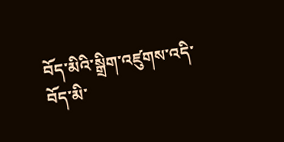བོད་མིའི་སྒྲིག་འཛུགས་འདི་བོད་མི་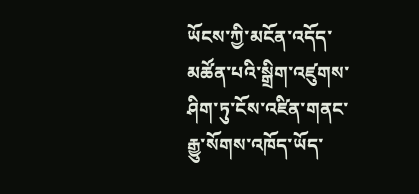ཡོངས་ཀྱི་མངོན་འདོད་མཚོན་པའི་སྒྲིག་འཛུགས་ཤིག་ཏུ་ངོས་འཛིན་གནང་རྒྱུ་སོགས་འཁོད་ཡོད་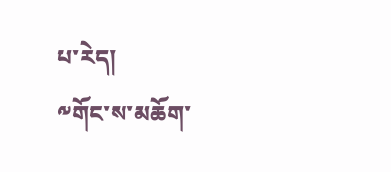པ་རེད།
༸གོང་ས་མཆོག་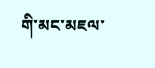གི་མང་མཇལ་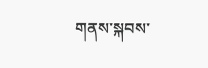གནས་སྐབས་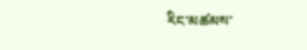རིང་མཚམས་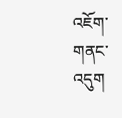འཇོག་གནང་འདུག